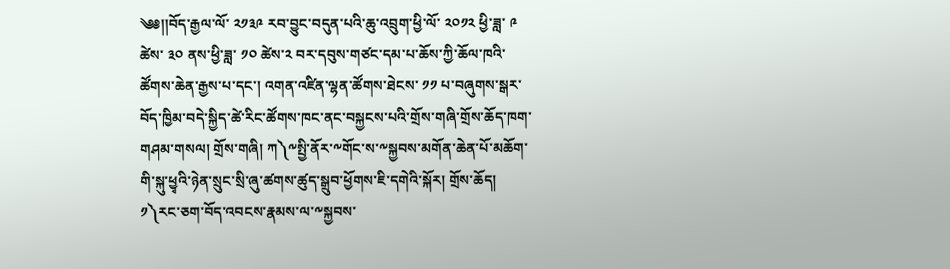༄༅།།བོད་རྒྱལ་ལོ་ ༢༡༣༩ རབ་བྱུང་བདུན་པའི་ཆུ་འབྲུག་ཕྱི་ལོ་ ༢༠༡༢ ཕྱི་ཟླ་ ༩ ཚེས་ ༣༠ ནས་ཕྱི་ཟླ་ ༡༠ ཚེས་༢ བར་དབུས་གཙང་དམ་པ་ཆོས་ཀྱི་ཆོལ་ཁའི་ཚོགས་ཆེན་རྒྱས་པ་དང་། འགན་འཛིན་ལྷན་ཚོགས་ཐེངས་ ༡༡ པ་བཞུགས་སྒར་བོད་ཁྱིམ་བདེ་སྐྱིད་ཚེ་རིང་ཚོགས་ཁང་ནང་བསྐྱངས་པའི་གྲོས་གཞི་གྲོས་ཆོད་ཁག་གཤམ་གསལ། གྲོས་གཞི། ཀ༽༸སྤྱི་ནོར་༸གོང་ས་༸སྐྱབས་མགོན་ཆེན་པོ་མཆོག་གི་སྐུ་ཕྱྭའི་ཉེན་སྲུང་སྲི་ཞུ་ཚགས་ཚུད་སྒྲུབ་ཕྱོགས་ཇི་དགེའི་སྐོར། གྲོས་ཆོད། ༡༽རང་ཅག་བོད་འབངས་རྣམས་ལ་༸སྐྱབས་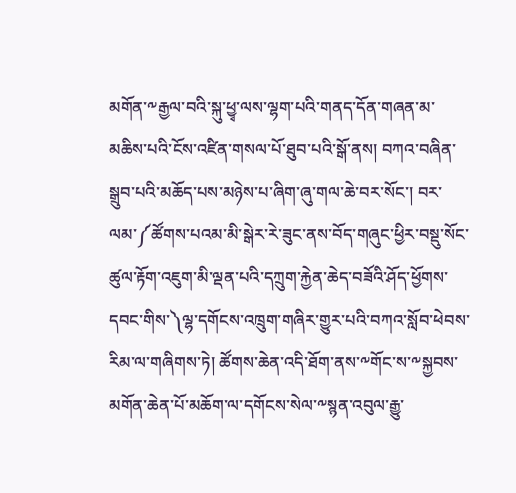མགོན་༸རྒྱལ་བའི་སྐུ་ཕྱྭ་ལས་ལྷག་པའི་གནད་དོན་གཞན་མ་མཆིས་པའི་ངོས་འཛིན་གསལ་པོ་ཐུབ་པའི་སྒོ་ནས། བཀའ་བཞིན་སྒྲུབ་པའི་མཆོད་པས་མཉེས་པ་ཞིག་ཞུ་གལ་ཆེ་བར་སོང་། བར་ལམ་༼ཚོགས་པའམ་མི་སྒེར་རེ་ཟུང་ནས་བོད་གཞུང་ཕྱིར་བསྡུ་སོང་ཚུལ་རྟོག་འཇུག་མི་ལྡན་པའི་དཀྲུག་རྐྱེན་ཆེད་བཟོའི་ཤོད་ཕྱོགས་དབང་གིས་༽ལྷ་དགོངས་འཁྲུག་གཞིར་གྱུར་པའི་བཀའ་སློབ་ཕེབས་རིམ་ལ་གཞིགས་ཏེ། ཚོགས་ཆེན་འདི་ཐོག་ནས་༸གོང་ས་༸སྐྱབས་མགོན་ཆེན་པོ་མཆོག་ལ་དགོངས་སེལ་༸སྙན་འབུལ་རྒྱུ་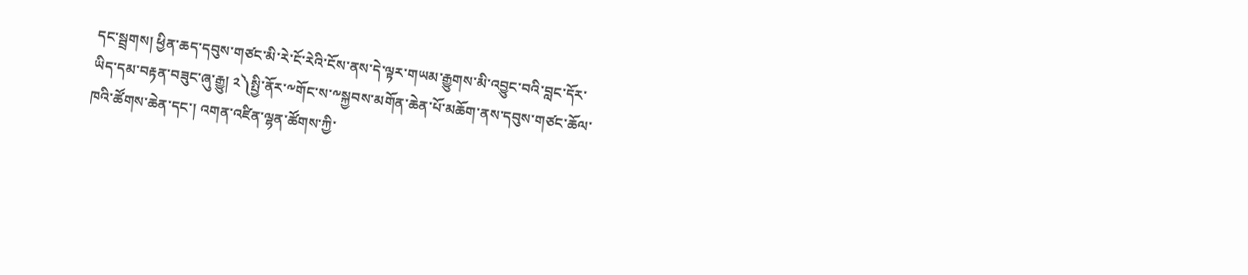དང་སྦྲགས། ཕྱིན་ཆད་དབུས་གཙང་མི་རེ་ངོ་རེའི་ངོས་ནས་དེ་ལྟར་གཡམ་རྒྱུགས་མི་འབྱུང་བའི་བླང་དོར་ཡིད་དམ་བརྟན་བཟུང་ཞུ་རྒྱུ། ༢༽སྤྱི་ནོར་༸གོང་ས་༸སྐྱབས་མགོན་ཆེན་པོ་མཆོག་ནས་དབུས་གཙང་ཆོལ་ཁའི་ཚོགས་ཆེན་དང་། འགན་འཛིན་ལྷན་ཚོགས་ཀྱི་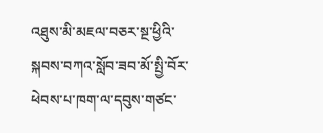འཐུས་མི་མཇལ་བཅར་སྔ་ཕྱིའི་སྐབས་བཀའ་སློབ་ཟབ་མོ་སྤྱི་བོར་ཕེབས་པ་ཁག་ལ་དབུས་གཙང་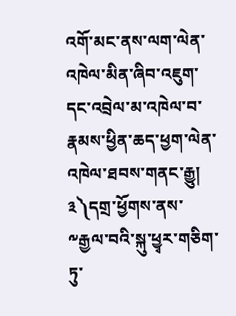འགོ་མང་ནས་ལག་ལེན་འཁེལ་མིན་ཞིབ་འཇུག་དང་འབྲེལ་མ་འཁེལ་བ་རྣམས་ཕྱིན་ཆད་ཕྱག་ལེན་འཁེལ་ཐབས་གནང་རྒྱུ། ༣༽དགྲ་ཕྱོགས་ནས་༸རྒྱལ་བའི་སྐུ་ཕྱྭར་གཅིག་ཏུ་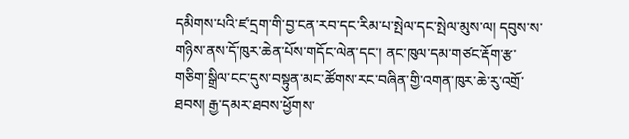དམིགས་པའི་ཛ་དྲག་གི་བྱ་ངན་རབ་དང་རིམ་པ་སྤེལ་དང་སྤེལ་མུས་ལ། དབུས་ས་གཉིས་ནས་དོ་ཁུར་ཆེན་པོས་གདོང་ལེན་དང་། ནང་ཁུལ་དམ་གཙང་རྡོག་རྩ་གཅིག་སྒྲིལ་ངང་དུས་བསྟུན་མང་ཚོགས་རང་བཞིན་གྱི་འགན་ཁུར་ཆེ་རུ་འགྲོ་ཐབས། རྒྱ་དམར་ཐབས་ཕྱོགས་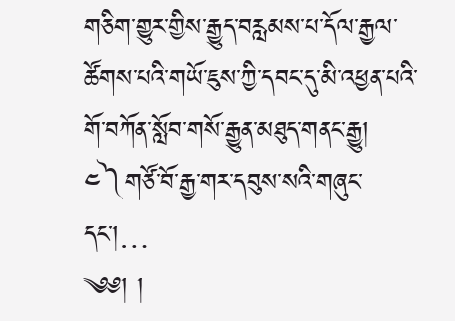གཅིག་གྱུར་གྱིས་རྒྱུད་བརླམས་པ་དོལ་རྒྱལ་ཚོགས་པའི་གཡོ་ཇུས་ཀྱི་དབང་དུ་མི་འཕྱན་པའི་གོ་བཀོན་སློབ་གསོ་རྒྱུན་མཐུད་གནང་རྒྱུ། ༤༽གཙོ་བོ་རྒྱ་གར་དབུས་སའི་གཞུང་དང་།…
༄༅། །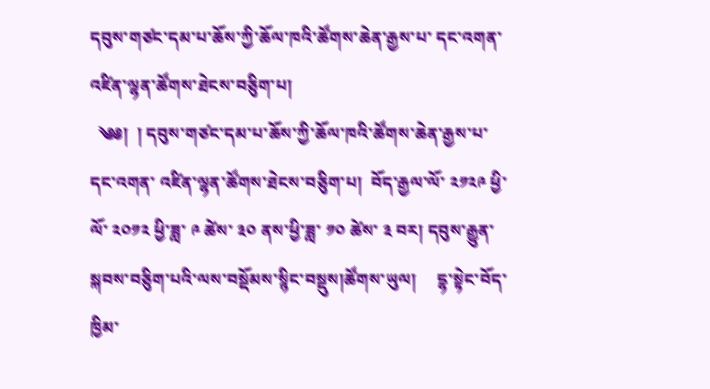དབུས་གཙང་དམ་པ་ཆོས་ཀྱི་ཆོལ་ཁའི་ཚོགས་ཆེན་རྒྱས་པ་ དང་འགན་ འཛིན་ལྷན་ཚོགས་ཐེངས་བཅིུག་པ།
  ༄༅།  ། དབུས་གཙང་དམ་པ་ཆོས་ཀྱི་ཆོལ་ཁའི་ཚོགས་ཆེན་རྒྱས་པ་ དང་འགན་ འཛིན་ལྷན་ཚོགས་ཐེངས་བཅིུག་པ།  བོད་རྒྱལ་ལོ་ ༢༡༢༩ ཕྱི་ལོ་ ༢༠༡༢ ཕྱི་ཟླ་ ༩ ཚེས་ ༣༠ ནས་ཕྱི་ཟླ་ ༡༠ ཚེས་ ༣ བར། དབུས་རྒྱུན་སྐབས་བཅིུག་པའི་ལས་བསྡོམས་སྙིང་བསྡུས།ཚོགས་ཡུལ།     དྷ་སྟེང་བོད་ཁྱིམ་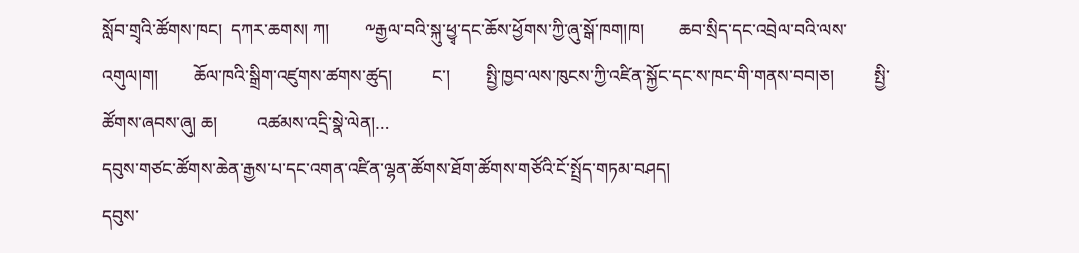སློབ་གྲྭའི་ཚོགས་ཁང།  དཀར་ཆགས། ཀ།        ༸རྒྱལ་བའི་སྐུ་ཕྱྭ་དང་ཆོས་ཕྱོགས་ཀྱི་ཞུ་སྒོ་ཁག།ཁ།        ཆབ་སྲིད་དང་འབྲེལ་བའི་ལས་འགུལ།ག།        ཆོལ་ཁའི་སྒྲིག་འཛུགས་ཚགས་ཚུད།         ང་།        སྤྱི་ཁྱབ་ལས་ཁུངས་ཀྱི་འཛིན་སྐྱོང་དང་ས་ཁང་གི་གནས་བབ།ཅ།         སྤྱི་ཚོགས་ཞབས་ཞུ། ཆ།         འཚམས་འདྲི་སྣེ་ལེན།…
དབུས་གཙང་ཚོགས་ཆེན་རྒྱས་པ་དང་འགན་འཛིན་ལྷན་ཚོགས་ཐོག་ཚོགས་གཙོའི་ངོ་སྤྲོད་གཏམ་བཤད།
དབུས་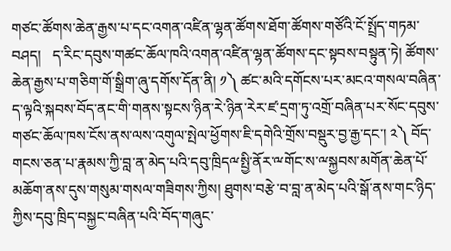གཙང་ཚོགས་ཆེན་རྒྱས་པ་དང་འགན་འཛིན་ལྷན་ཚོགས་ཐོག་ཚོགས་གཙོའི་ངོ་སྤྲོད་གཏམ་བཤད།   ད་རིང་དབུས་གཚང་ཆོལ་ཁའི་འགན་འཛིན་ལྷན་ཚོགས་དང་སྟབས་བསྟུན་ཏེ། ཚོགས་ཆེན་རྒྱས་པ་གཅིག་གོ་སྒྲིག་ཞུ་དགོས་དོན་ནི། ༡༽ ཚང་མའི་དགོངས་པར་མངའ་གསལ་བཞིན་ད་ལྟའི་སྐབས་བོད་ནང་གི་གནས་སྟངས་ཉིན་རེ་ཉིན་རེར་ཛ་དྲག་ཏུ་འགྲོ་བཞིན་པར་སོང་དབུས་གཙང་ཆོལ་ཁས་ངོས་ནས་ལས་འགུལ་སྤེལ་ཕྱོགས་ཇི་དགེའི་གྲོས་བསྡུར་བྱ་རྒྱ་དང་། ༢༽ བོད་གངས་ཅན་པ་རྣམས་ཀྱི་བླ་ན་མེད་པའི་དབུ་ཁྲིདྋསྤྱི་ནོར་ྋགོང་ས་ྋསྐྱབས་མགོན་ཆེན་པོ་མཆོག་ནས་དུས་གསུམ་གསལ་གཟིགས་ཀྱིས། ཐུགས་བརྩེ་བ་བླ་ན་མེད་པའི་སྒོ་ནས་གང་ཉིད་ཀྱིས་དབུ་ཁྲིད་བསྐྱང་བཞིན་པའི་བོད་གཞུང་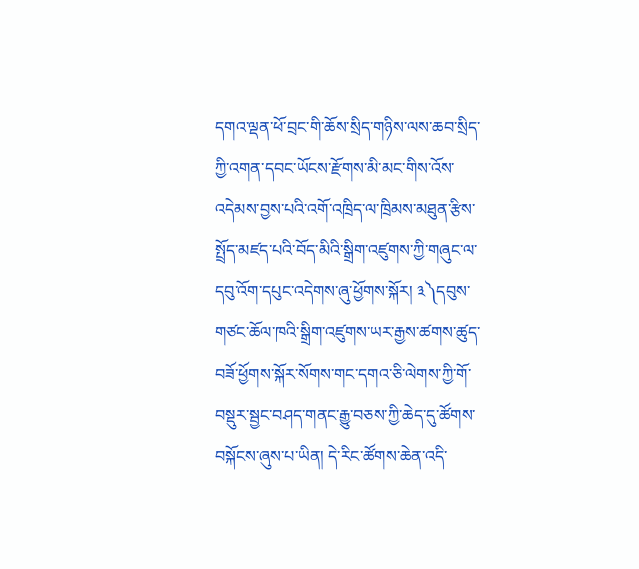དགའ་ལྡན་ཕོ་བྲང་གི་ཆོས་སྲིད་གཉིས་ལས་ཆབ་སྲིད་ཀྱི་འགན་དབང་ཡོངས་རྫོགས་མི་མང་གིས་འོས་འདེམས་བྱས་པའི་འགོ་འཁྲིད་ལ་ཁྲིམས་མཐུན་རྩིས་སྤྲོད་མཛད་པའི་བོད་མིའི་སྒྲིག་འཛུགས་ཀྱི་གཞུང་ལ་དབུ་འོག་དཔུང་འདེགས་ཞུ་ཕྱོགས་སྐོར། ༣༽དབུས་གཙང་ཆོལ་ཁའི་སྒྲིག་འཛུགས་ཡར་རྒྱས་ཚགས་ཚུད་བཟོ་ཕྱོགས་སྐོར་སོགས་གང་དགའ་ཅི་ལེགས་ཀྱི་གོ་བསྡུར་སྦྱང་བཤད་གནང་རྒྱུ་བཅས་ཀྱི་ཆེད་དུ་ཚོགས་བསྐོངས་ཞུས་པ་ཡིན། དེ་རིང་ཚོགས་ཆེན་འདི་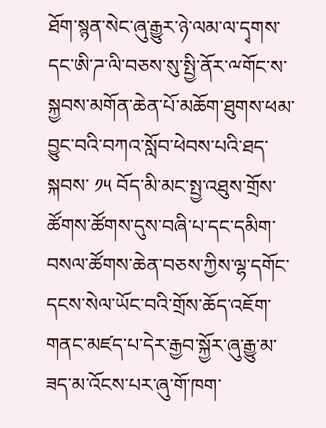ཐོག་སྙན་སེང་ཞུ་རྒྱུར་ཉེ་ལམ་ལ་དྭགས་དང་ཨི་ཌ་ལི་བཅས་སུ་སྤྱི་ནོར་ྋགོང་ས་སྐྱབས་མགོན་ཆེན་པོ་མཆོག་ཐུགས་ཕམ་བྱུང་བའི་བཀའ་སློབ་ཕེབས་པའི་ཐད་སྐབས་ ༡༥ བོད་མི་མང་སྤྱ་འཐུས་གྲོས་ཚོགས་ཚོགས་དུས་བཞི་པ་དང་དམིག་བསལ་ཚོགས་ཆེན་བཅས་ཀྱིས་ལྷ་དགོང་དངས་སེལ་ཡོང་བའི་གྲོས་ཆོད་འཇོག་གནང་མཛད་པ་དེར་རྒྱབ་སྐྱོར་ཞུ་རྒྱུ་མ་ཟད་མ་འོངས་པར་ཞུ་གོ་ཁག་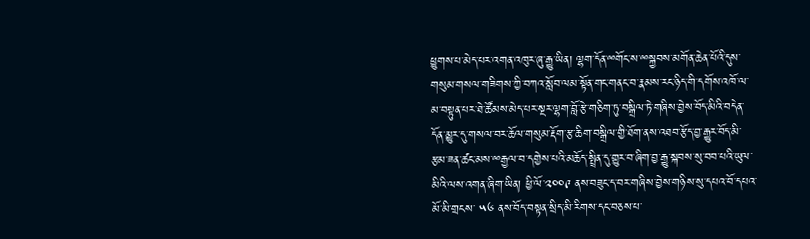ཕྱུགས་པ་མེད་པར་འགན་འཁུར་ཞུ་རྒྱུ་ཡིན། ལྷག་དོན་ྋགོང་ས་ྋསྐྱབས་མགོན་ཆེན་པོའི་དུས་གསུམ་གསལ་གཟིགས་ཀྱི་བཀའ་སློབ་ལམ་སྟོན་གང་གནང་བ་རྣམས་རང་ཉིད་གི་དགོས་འཁོ་ལ་མ་བསྟུན་པར་ཐེ་ཚོམས་མེད་པར་སྔར་ལྷག་བློ་རྩེ་གཅིག་ཏུ་བསྒྲིལ་ཏེ་གཞིས་བྱེས་བོད་མིའི་བདེན་དོན་མྱུར་དུ་གསལ་བར་ཆོལ་གསུམ་རྡོག་རྩ་ཆིག་བསྒྲིལ་གྱི་ཐོག་ནས་འཐབ་རྩོད་བྱ་རྒྱུར་བོད་མི་རྩམ་ཟན་ཚང་མས་ྋརྒྱལ་བ་དགྱེས་པའི་མཆོད་སྤྲིན་དུ་གྱུར་བ་ཞིག་བྱ་རྒྱུ་སྐབས་སུ་བབ་པའི་ཡུལ་མིའི་ལས་འགན་ཞིག་ཡིན། ཕྱི་ལོ་༢༠༠༩ ནས་བཟུང་ད་བར་གཞིས་བྱེས་གཉིས་སུ་དཔའ་བོ་དཔའ་མོ་མི་གྲངས་ ༥༦ ནས་བོད་བསྟན་སྲིད་མི་རིགས་དང་བཅས་པ་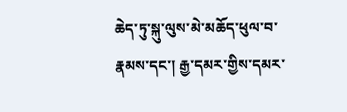ཆེད་ཏུ་སྐུ་ལུས་མེ་མཆོད་ཕུལ་བ་རྣམས་དང་། རྒྱ་དམར་གྱིས་དམར་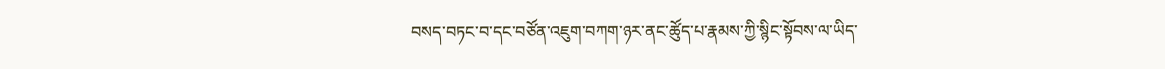བསད་བཏང་བ་དང་བཙོན་འཇུག་བཀག་ཉར་ནང་ཚོུད་པ་རྣམས་ཀྱི་སྙིང་སྟོབས་ལ་ཡིད་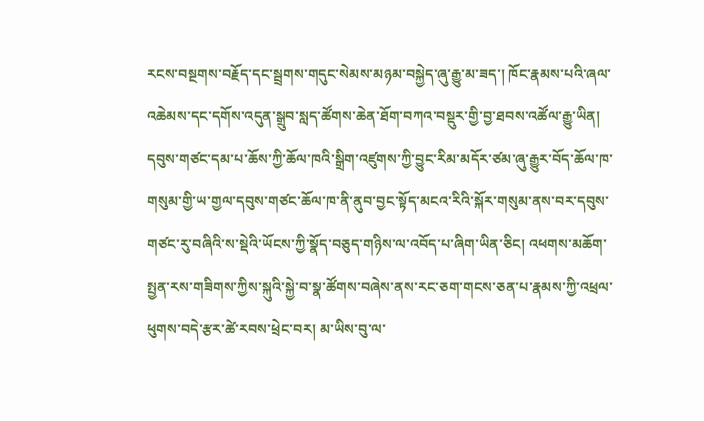རངས་བསྔགས་བརྗོད་དང་སྦྲགས་གདུང་སེམས་མཉམ་བསྐྱེད་ཞུ་རྒྱུ་མ་ཟད་། ཁོང་རྣམས་པའི་ཞལ་འཆེམས་དང་དགོས་འདུན་སྒྲུབ་སླད་ཚོགས་ཆེན་ཐོག་བཀའ་བསྡུར་གྱི་བྱ་ཐབས་འཚོལ་རྒྱུ་ཡིན།  དབུས་གཙང་དམ་པ་ཆོས་ཀྱི་ཆོལ་ཁའི་སྒྲིག་འཛུགས་ཀྱི་བྱུང་རིམ་མདོར་ཙམ་ཞུ་རྒྱུར་བོད་ཆོལ་ཁ་གསུམ་གྱི་ཡ་གྱལ་དབུས་གཙང་ཆོལ་ཁ་ནི་ནུབ་བྱང་སྟོད་མངའ་རིའི་སྐོར་གསུམ་ནས་བར་དབུས་གཙང་རུ་བཞིའི་ས་སྡེའི་ཡོངས་ཀྱི་སྣོད་བཅུད་གཉིས་ལ་འབོད་པ་ཞིག་ཡིན་ཅིང། འཕགས་མཆོག་སྤྱན་རས་གཟིགས་ཀྱིས་སྐུའི་སྐྱེ་བ་སྣ་ཚོགས་བཞེས་ནས་རང་ཅག་གངས་ཅན་པ་རྣམས་ཀྱི་འཕྲལ་ཕུགས་བདེ་རྩར་ཚེ་རབས་ཕྲེང་བར། མ་ཡིས་བུ་ལ་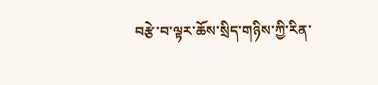བརྩེ་བ་ལྟར་ཆོས་སྲིད་གཉིས་ཀྱི་རིན་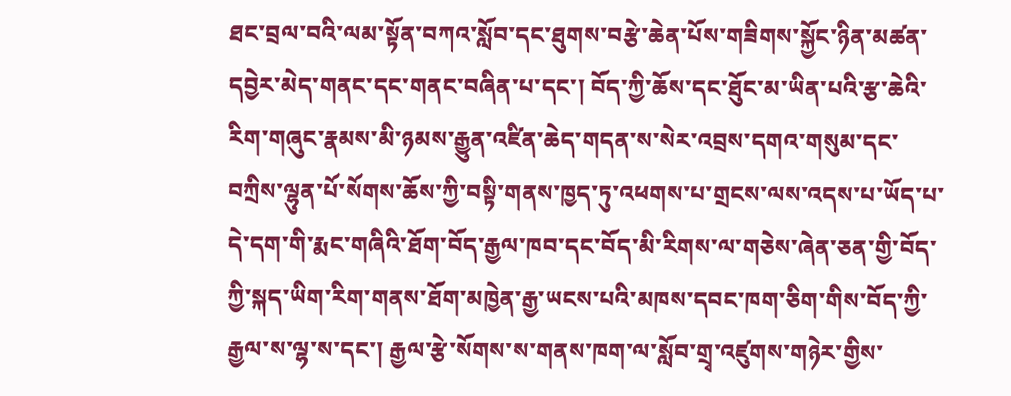ཐང་བྲལ་བའི་ལམ་སྟོན་བཀའ་སློབ་དང་ཐུགས་བརྩེ་ཆེན་པོས་གཟིགས་སྐྱོང་ཉིན་མཚན་དབྱེར་མེད་གནང་དང་གནང་བཞིན་པ་དང་། བོད་ཀྱི་ཆོས་དང་ཐོུང་མ་ཡིན་པའི་རྩ་ཆེའི་རིག་གཞུང་རྣམས་མི་ཉམས་རྒྱུན་འཛིན་ཆེད་གདན་ས་སེར་འབྲས་དགའ་གསུམ་དང་བཀྲིས་ལྷུན་པོ་སོགས་ཆོས་ཀྱི་བསྟི་གནས་ཁྱད་ཏུ་འཕགས་པ་གྲངས་ལས་འདས་པ་ཡོད་པ་དེ་དག་གི་རྨང་གཞིའི་ཐོག་བོད་རྒྱལ་ཁབ་དང་བོད་མི་རིགས་ལ་གཅེས་ཞེན་ཅན་གྱི་བོད་ཀྱི་སྐད་ཡིག་རིག་གནས་ཐོག་མཁྱེན་རྒྱ་ཡངས་པའི་མཁས་དབང་ཁག་ཅིག་གིས་བོད་ཀྱི་རྒྱལ་ས་ལྷ་ས་དང་། རྒྱལ་རྩེ་སོགས་ས་གནས་ཁག་ལ་སློབ་གྲྭ་འཛུགས་གཉེར་གྱིས་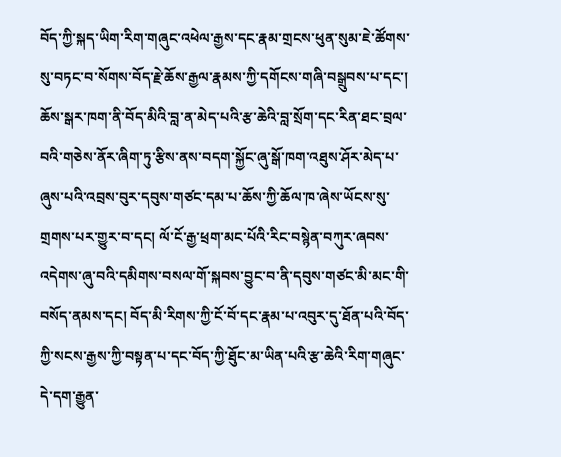བོད་ཀྱི་སྐད་ཡིག་རིག་གཞུང་འཕེལ་རྒྱས་དང་རྣམ་གྲངས་ཕུན་སུམ་ཇེ་ཚོགས་སུ་བཏང་བ་སོགས་བོད་རྗེ་ཆོས་རྒྱལ་རྣམས་ཀྱི་དགོངས་གཞི་བསྒྲུབས་པ་དང་། ཆོས་སྒར་ཁག་ནི་བོད་མིའི་བླ་ན་མེད་པའི་རྩ་ཆེའི་བླ་སྲོག་དང་རིན་ཐང་བྲལ་བའི་གཅེས་ནོར་ཞིག་ཏུ་རྩིས་ནས་བདག་སྐྱོང་ཞུ་སྒོ་ཁག་འཐུས་ཤོར་མེད་པ་ཞུས་པའི་འབྲས་བུར་དབུས་གཙང་དམ་པ་ཆོས་ཀྱི་ཆོལ་ཁ་ཞེས་ཡོངས་སུ་གྲགས་པར་གྱུར་བ་དང། ལོ་ངོ་རྒྱ་ཕྲག་མང་པོའི་རིང་བསྙེན་བཀུར་ཞབས་འདེགས་ཞུ་བའི་དམིགས་བསལ་གོ་སྐབས་བྱུང་བ་ནི་དབུས་གཙང་མི་མང་གི་བསོད་ནམས་དང། བོད་མི་རིགས་ཀྱི་ངོ་བོ་དང་རྣམ་པ་འབུར་དུ་ཐོན་པའི་བོད་ཀྱི་སངས་རྒྱས་ཀྱི་བསྟན་པ་དང་བོད་ཀྱི་ཐོུང་མ་ཡིན་པའི་རྩ་ཆེའི་རིག་གཞུང་དེ་དག་རྒྱུན་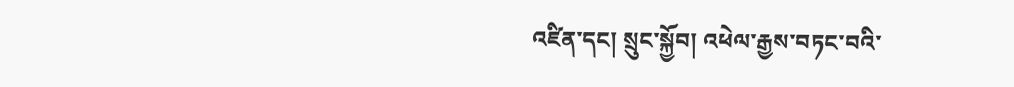འཛིན་དང། སྲུང་སྐྱོབ། འཕེལ་རྒྱས་བཏང་བའི་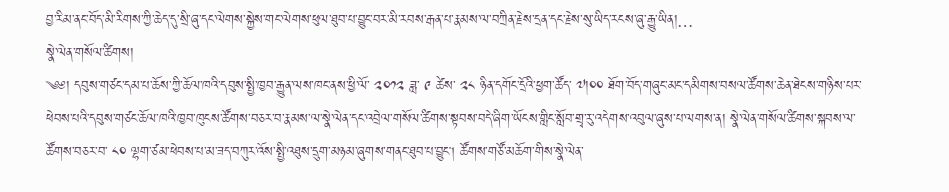བྱ་རིམ་ནང་བོད་མི་རིགས་ཀྱི་ཆེད་དུ་སྲི་ཞུ་དང་ལེགས་སྐྱེས་གང་ལེགས་ཕུལ་ཐུབ་པ་བྱུང་བར་མི་རབས་རྒན་པ་རྣམས་ལ་བཀྲིན་རྗེས་དྲན་དང་རྗེས་སུ་ཡིད་རངས་ཞུ་རྒྱུ་ཡིན།…
སྣེ་ལེན་གསོལ་ཚིགས།
༄༅། དབུས་གཙང་དམ་པ་ཆོས་ཀྱི་ཆོལ་ཁའི་དབུས་སྤྱི་ཁྱབ་རྒྱུན་ལས་ཁང་ནས་ཕྱི་ལོ་ ༢༠༡༢ ཟླ་ ༩ ཚེས་ ༢༨ ཉིན་དགོང་དྲོའི་ཕྱག་ཚོད་ ༧།༠༠ ཐོག་བོད་གཞུང་མང་དམིགས་བསལ་ཚོགས་ཆེན་ཐེངས་གཉིས་པར་ཕེབས་པའི་དབུས་གཙང་ཆོལ་ཁའི་ཁྱབ་ཁུངས་ཚོགས་བཅར་བ་རྣམས་ལ་སྣེ་ལེན་དང་འབྲེལ་གསོལ་ཚིགས་སྟབས་བདེ་ཞིག་ཡོངས་གླིང་སློབ་གྲྭ་རུ་འདེགས་འབུལ་ཞུས་པ་ལགས་ན། སྣེ་ལེན་གསོལ་ཚིགས་སྐབས་ལ་ཚོགས་བཅར་བ་ ༨༠ ལྷག་ཙམ་ཕེབས་པ་མ་ཟད་བཀུར་འོས་སྤྱི་འཐུས་དྲུག་མཉམ་ཞུགས་གནང་ཐུབ་པ་བྱུང། ཚོགས་གཙོ་མཆོག་གིས་སྣེ་ལེན་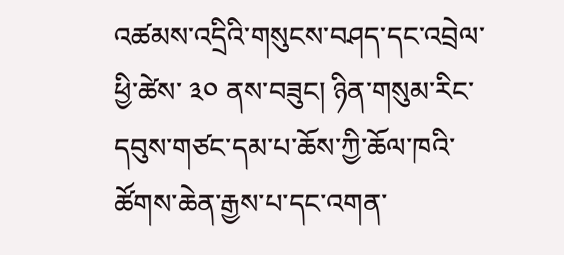འཚམས་འདྲིའི་གསུངས་བཤད་དང་འབྲེལ་ཕྱི་ཚེས་ ༣༠ ནས་བཟུང། ཉིན་གསུམ་རིང་དབུས་གཙང་དམ་པ་ཆོས་ཀྱི་ཆོལ་ཁའི་ཚོགས་ཆེན་རྒྱས་པ་དང་འགན་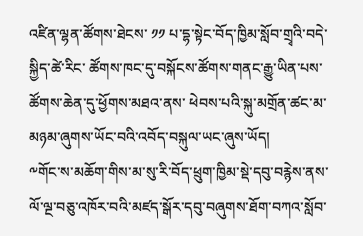འཛིན་ལྷན་ཚོགས་ཐེངས་ ༡༡ པ་དྷ་སྟེང་བོད་ཁྱིམ་སློབ་གྲྭའི་བདེ་སྐྱིད་ཚེ་རིང་ ཚོགས་ཁང་དུ་བསྐོངས་ཚོགས་གནང་རྒྱུ་ཡིན་པས་ཚོགས་ཆེན་དུ་ཕྱོགས་མཐའ་ནས་ ཕེབས་པའི་སྐུ་མགྲོན་ཚང་མ་མཉམ་ཞུགས་ཡོང་བའི་འབོད་བསྐུལ་ཡང་ཞུས་ཡོད།
༸གོང་ས་མཆོག་གིས་མ་སུ་རི་བོད་ཕྲུག་ཁྱིམ་སྡེ་དབུ་བརྙེས་ནས་ལོ་ལྔ་བཅུ་འཁོར་བའི་མཛད་སྒོར་དབུ་བཞུགས་ཐོག་བཀའ་སློབ་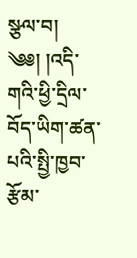སྩལ་བ།
༄༅། །འདི་གའི་ཕྱི་དྲིལ་བོད་ཡིག་ཚན་པའི་སྤྱི་ཁྱབ་རྩོམ་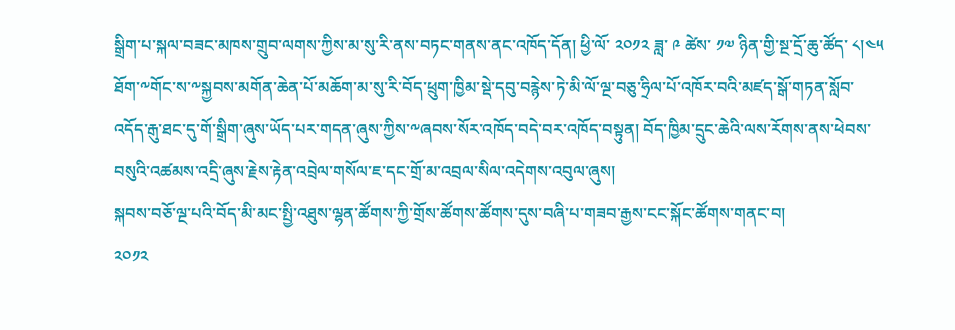སྒྲིག་པ་སྐལ་བཟང་མཁས་གྲུབ་ལགས་ཀྱིས་མ་སུ་རི་ནས་བཏང་གནས་ནང་འཁོད་དོན། ཕྱི་ལོ་ ༢༠༡༢ ཟླ་ ༩ ཚེས་ ༡༧ ཉིན་གྱི་སྔ་དྲོ་ཆུ་ཚོད་ ༨།༤༥ ཐོག་༸གོང་ས་༸སྐྱབས་མགོན་ཆེན་པོ་མཆོག་མ་སུ་རི་བོད་ཕྲུག་ཁྱིམ་སྡེ་དབུ་བརྙེས་ཏེ་མི་ལོ་ལྔ་བཅུ་ཧྲིལ་པོ་འཁོར་བའི་མཛད་སྒོ་གཏན་སློབ་འདོད་རྒུ་ཐང་དུ་གོ་སྒྲིག་ཞུས་ཡོད་པར་གདན་ཞུས་ཀྱིས་༸ཞབས་སོར་འཁོད་བདེ་བར་འཁོད་བསྟུན། བོད་ཁྱིམ་དྲུང་ཆེའི་ལས་རོགས་ནས་ཕེབས་བསུའི་འཚམས་འདྲི་ཞུས་རྗེས་རྟེན་འབྲེལ་གསོལ་ཇ་དང་གྲོ་མ་འབྲལ་སིལ་འདེགས་འབུལ་ཞུས།
སྐབས་བཅོ་ལྔ་པའི་བོད་མི་མང་སྤྱི་འཐུས་ལྷན་ཚོགས་ཀྱི་གྲོས་ཚོགས་ཚོགས་དུས་བཞི་པ་གཟབ་རྒྱས་ངང་སྐོང་ཚོགས་གནང་བ།
༢༠༡༢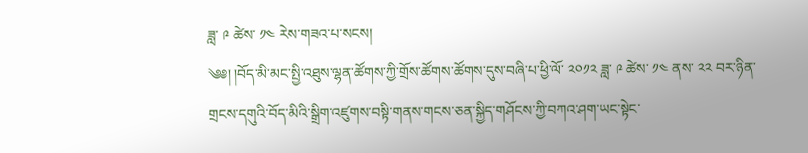ཟླ་ ༩ ཚེས་ ༡༤ རེས་གཟའ་པ་སངས།
༄༅། །བོད་མི་མང་སྤྱི་འཐུས་ལྷན་ཚོགས་ཀྱི་གྲོས་ཚོགས་ཚོགས་དུས་བཞི་པ་ཕྱི་ལོ་ ༢༠༡༢ ཟླ་ ༩ ཚེས་ ༡༤ ནས་ ༢༢ བར་ཉིན་གྲངས་དགུའི་བོད་མིའི་སྒྲིག་འཛུགས་བསྟི་གནས་གངས་ཅན་སྐྱིད་གཤོངས་ཀྱི་བཀའ་ཤག་ཡང་སྟེང་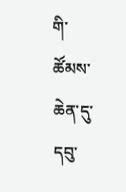གི་ཚོམས་ཆེན་དུ་དབུ་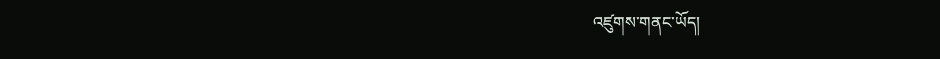འཛུགས་གནང་ཡོད།